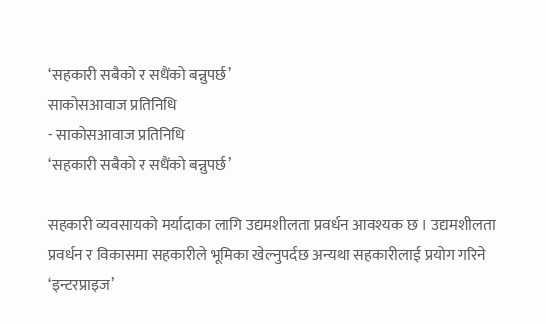‘सहकारी सबैको र सधैंको बन्नुपर्छ’
साकोसआवाज प्रतिनिधि
- साकोसआवाज प्रतिनिधि
‘सहकारी सबैको र सधैंको बन्नुपर्छ’

सहकारी व्यवसायको मर्यादाका लागि उद्यमशीलता प्रवर्धन आवश्यक छ । उद्यमशीलता प्रवर्धन र विकासमा सहकारीले भूमिका खेल्नुपर्दछ अन्यथा सहकारीलाई प्रयोग गरिने ‘इन्टरप्राइज’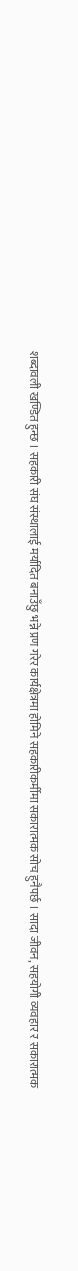शब्दावली खण्डित हुन्छ । सहकारी संघ संस्थालाई मर्यादित बनाउँछु भन्ने प्रण गरेर कार्यक्षेत्रमा होमिने सहकारीकर्मीमा सकारात्मक सोच हुनैपर्छ । सादा जीवन, सहयोगी व्यवहार र सकारात्मक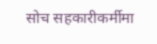सोच सहकारीकर्मीमा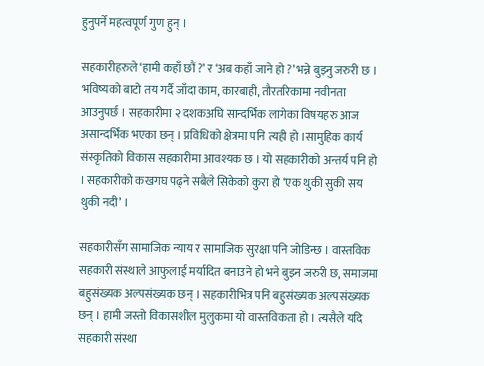हुनुपर्ने महत्वपूर्ण गुण हुन् ।

सहकारीहरुले ‘हामी कहाँ छौं ?’ र ‘अब कहाँ जाने हो ?’ भन्ने बुझ्नु जरुरी छ । भविष्यको बाटो तय गर्दै जाँदा काम, कारबाही, तौरतरिकामा नवीनता आउनुपर्छ । सहकारीमा २ दशकअघि सान्दर्भिक लागेका विषयहरु आज असान्दर्भिक भएका छन् । प्रविधिको क्षेत्रमा पनि त्यही हो ।सामुहिक कार्य संस्कृतिको विकास सहकारीमा आवश्यक छ । यो सहकारीको अन्तर्य पनि हो । सहकारीको कखगघ पढ्ने सबैले सिकेको कुरा हो ‘एक थुकी सुकी सय थुकी नदी’ ।

सहकारीसँग सामाजिक न्याय र सामाजिक सुरक्षा पनि जोडिन्छ । वास्तविक सहकारी संस्थाले आफुलाई मर्यादित बनाउने हो भने बुझ्न जरुरी छ, समाजमा बहुसंख्यक अल्पसंख्यक छन् । सहकारीभित्र पनि बहुसंख्यक अल्पसंख्यक छन् । हामी जस्तो विकासशील मुलुकमा यो वास्तविकता हो । त्यसैले यदि सहकारी संस्था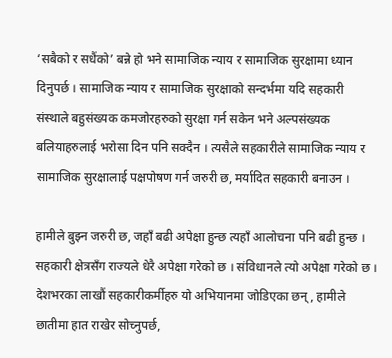‘सबैको र सधैंको’ बन्ने हो भने सामाजिक न्याय र सामाजिक सुरक्षामा ध्यान दिनुपर्छ । सामाजिक न्याय र सामाजिक सुरक्षाको सन्दर्भमा यदि सहकारी संस्थाले बहुसंख्यक कमजोरहरुको सुरक्षा गर्न सकेन भने अल्पसंख्यक बलियाहरुलाई भरोसा दिन पनि सक्दैन । त्यसैले सहकारीले सामाजिक न्याय र सामाजिक सुरक्षालाई पक्षपोषण गर्न जरुरी छ, मर्यादित सहकारी बनाउन ।

हामीले बुझ्न जरुरी छ, जहाँ बढी अपेक्षा हुन्छ त्यहाँ आलोचना पनि बढी हुन्छ । सहकारी क्षेत्रसँग राज्यले धेरै अपेक्षा गरेको छ । संविधानले त्यो अपेक्षा गरेको छ । देशभरका लाखौं सहकारीकर्मीहरु यो अभियानमा जोडिएका छन्, हामीले छातीमा हात राखेर सोच्नुपर्छ,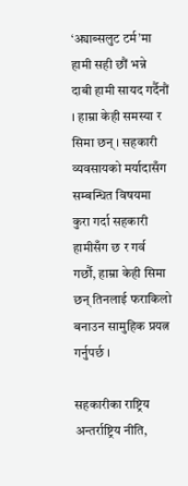‘अ्याब्सलुट टर्म’मा हामी सही छौं भन्ने दाबी हामी सायद गर्दैनौं । हाम्रा केही समस्या र सिमा छन् । सहकारी व्यवसायको मर्यादासँग सम्बन्धित विषयमा कुरा गर्दा सहकारी हामीसँग छ र गर्व गर्छौ, हाम्रा केही सिमा छन् तिनलाई फराकिलो बनाउन सामुहिक प्रयत्न गर्नुपर्छ ।

सहकारीका राष्ट्रिय अन्तर्राष्ट्रिय नीति,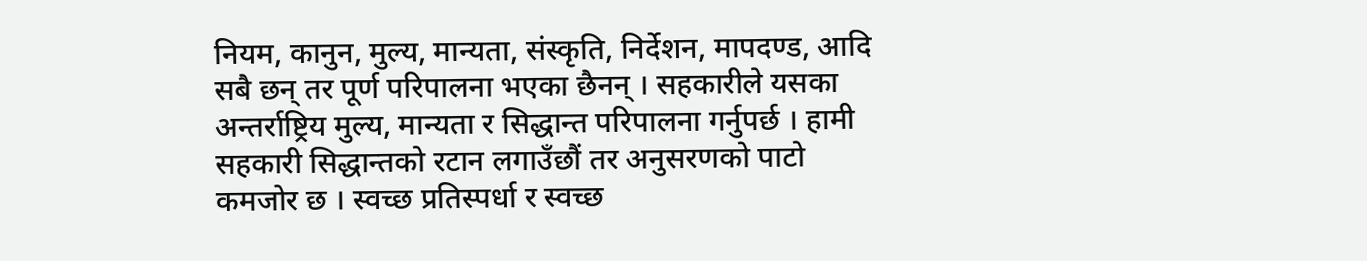नियम, कानुन, मुल्य, मान्यता, संस्कृति, निर्देशन, मापदण्ड, आदि सबै छन् तर पूर्ण परिपालना भएका छैनन् । सहकारीले यसका अन्तर्राष्ट्रिय मुल्य, मान्यता र सिद्धान्त परिपालना गर्नुपर्छ । हामी सहकारी सिद्धान्तको रटान लगाउँछौं तर अनुसरणको पाटो कमजोर छ । स्वच्छ प्रतिस्पर्धा र स्वच्छ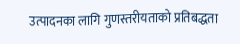उत्पादनका लागि गुणस्तरीयताको प्रतिबद्धता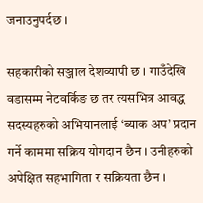जनाउनुपर्दछ ।

सहकारीको सञ्जाल देशव्यापी छ । गाउँदेखि वडासम्म नेटवर्किङ छ तर त्यसभित्र आवद्ध सदस्यहरुको अभियानलाई ‘ब्याक अप’ प्रदान गर्ने काममा सक्रिय योगदान छैन । उनीहरुको अपेक्षित सहभागिता र सक्रियता छैन ।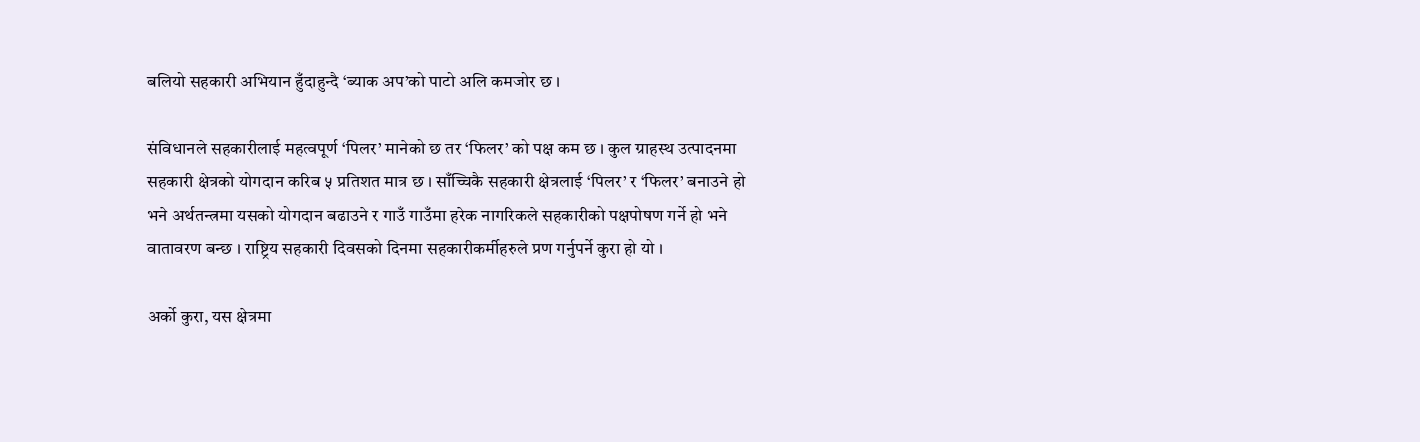बलियो सहकारी अभियान हुँदाहुन्दै ‘ब्याक अप’को पाटो अलि कमजोर छ ।

संविधानले सहकारीलाई महत्वपूर्ण ‘पिलर’ मानेको छ तर ‘फिलर’ को पक्ष कम छ । कुल ग्राहस्थ उत्पादनमा सहकारी क्षेत्रको योगदान करिब ५ प्रतिशत मात्र छ । साँच्चिकै सहकारी क्षेत्रलाई ‘पिलर’ र ‘फिलर’ बनाउने हो भने अर्थतन्त्रमा यसको योगदान बढाउने र गाउँ गाउँमा हरेक नागरिकले सहकारीको पक्षपोषण गर्ने हो भने वातावरण बन्छ । राष्ट्रिय सहकारी दिवसको दिनमा सहकारीकर्मीहरुले प्रण गर्नुपर्ने कुरा हो यो ।

अर्को कुरा, यस क्षेत्रमा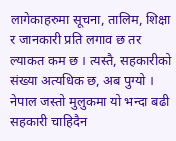लागेकाहरुमा सूचना, तालिम, शिक्षा र जानकारी प्रति लगाव छ तर ल्याकत कम छ । त्यस्तै, सहकारीको संख्या अत्यधिक छ, अब पुग्यो । नेपाल जस्तो मुलुकमा यो भन्दा बढी सहकारी चाहिदैन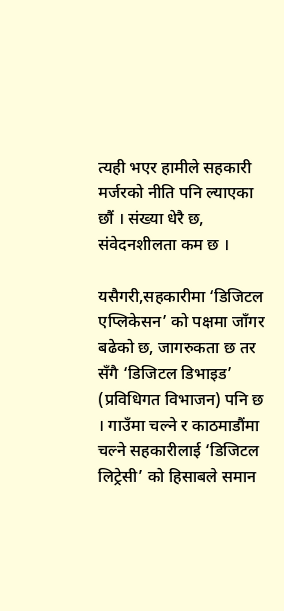त्यही भएर हामीले सहकारी मर्जरको नीति पनि ल्याएका छौं । संख्या धेरै छ, संवेदनशीलता कम छ ।

यसैगरी,सहकारीमा ‘डिजिटल एप्लिकेसन’ को पक्षमा जाँगर बढेको छ, जागरुकता छ तर सँगै ‘डिजिटल डिभाइड’ (प्रविधिगत विभाजन) पनि छ । गाउँमा चल्ने र काठमाडौंमा चल्ने सहकारीलाई ‘डिजिटल लिट्रेसी’ को हिसाबले समान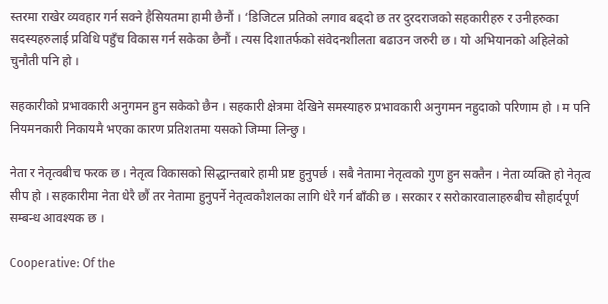स्तरमा राखेर व्यवहार गर्न सक्ने हैसियतमा हामी छैनौं । ‘डिजिटल प्रतिको लगाव बढ्दो छ तर दुरदराजको सहकारीहरु र उनीहरुका सदस्यहरुलाई प्रविधि पहुँच विकास गर्न सकेका छैनौं । त्यस दिशातर्फको संवेदनशीलता बढाउन जरुरी छ । यो अभियानको अहिलेको चुनौती पनि हो ।

सहकारीको प्रभावकारी अनुगमन हुन सकेको छैन । सहकारी क्षेत्रमा देखिने समस्याहरु प्रभावकारी अनुगमन नहुदाको परिणाम हो । म पनि नियमनकारी निकायमै भएका कारण प्रतिशतमा यसको जिम्मा लिन्छु ।

नेता र नेतृत्वबीच फरक छ । नेतृत्व विकासको सिद्धान्तबारे हामी प्रष्ट हुनुपर्छ । सबै नेतामा नेतृत्वको गुण हुन सक्तैन । नेता व्यक्ति हो नेतृत्व सीप हो । सहकारीमा नेता धेरै छौं तर नेतामा हुनुपर्ने नेतृत्वकौशलका लागि धेरै गर्न बाँकी छ । सरकार र सरोकारवालाहरुबीच सौहार्दपूर्ण सम्बन्ध आवश्यक छ ।

Cooperative: Of the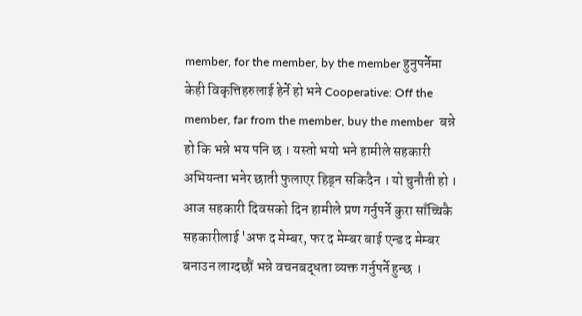member, for the member, by the member हुनुपर्नेमा केही विकृत्तिहरुलाई हेर्ने हो भने Cooperative: Off the member, far from the member, buy the member  बन्ने हो कि भन्ने भय पनि छ । यस्तो भयो भने हामीले सहकारी अभियन्ता भनेर छाती फुलाएर हिड्न सकिदैन । यो चुनौती हो । आज सहकारी दिवसको दिन हामीले प्रण गर्नुपर्ने कुरा साँच्चिकै सहकारीलाई 'अफ द मेम्बर, फर द मेम्बर बाई एन्ड द मेम्बर बनाउन लाग्दछौं भन्ने वचनबद्धता व्यक्त गर्नुपर्ने हुन्छ ।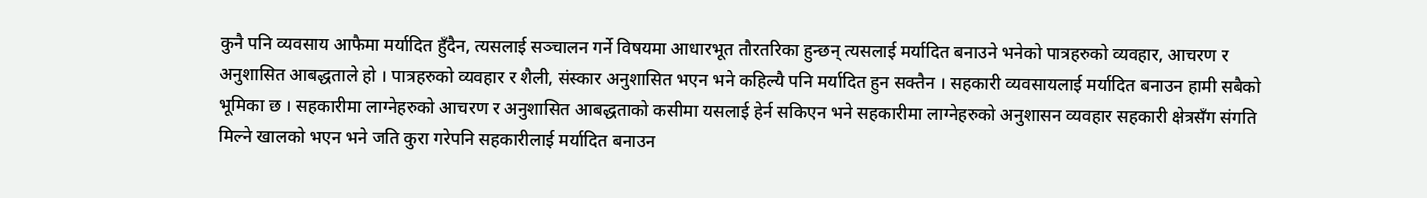कुनै पनि व्यवसाय आफैमा मर्यादित हुँदैन, त्यसलाई सञ्चालन गर्ने विषयमा आधारभूत तौरतरिका हुन्छन् त्यसलाई मर्यादित बनाउने भनेको पात्रहरुको व्यवहार, आचरण र अनुशासित आबद्धताले हो । पात्रहरुको व्यवहार र शैली, संस्कार अनुशासित भएन भने कहिल्यै पनि मर्यादित हुन सक्तैन । सहकारी व्यवसायलाई मर्यादित बनाउन हामी सबैको भूमिका छ । सहकारीमा लाग्नेहरुको आचरण र अनुशासित आबद्धताको कसीमा यसलाई हेर्न सकिएन भने सहकारीमा लाग्नेहरुको अनुशासन व्यवहार सहकारी क्षेत्रसँग संगति मिल्ने खालको भएन भने जति कुरा गरेपनि सहकारीलाई मर्यादित बनाउन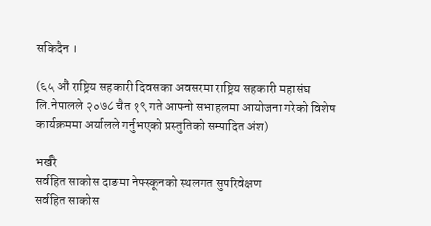सकिदैन ।

(६५ औं राष्ट्रिय सहकारी दिवसका अवसरमा राष्ट्रिय सहकारी महासंघ लि.नेपालले २०७८ चैत १९ गते आफ्नो सभाहलमा आयोजना गरेको विशेष कार्यक्रममा अर्यालले गर्नुभएको प्रस्तुतिको सम्पादित अंश)

भर्खरै
सर्वहित साकोस दाङमा नेफ्स्कूनको स्थलगत सुपरिवेक्षण
सर्वहित साकोस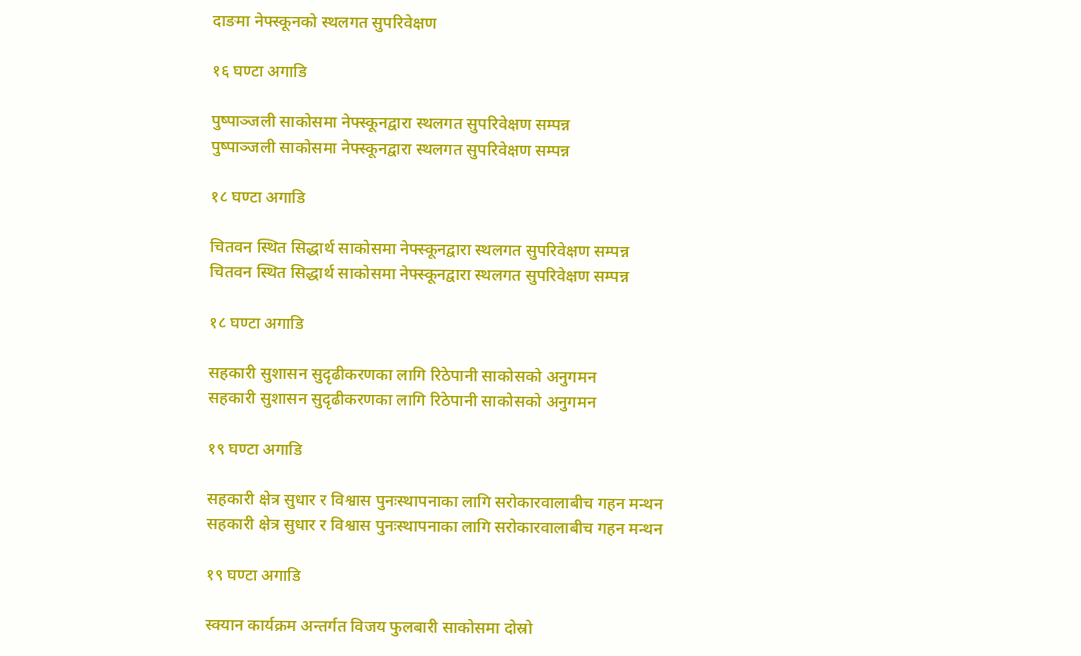दाङमा नेफ्स्कूनको स्थलगत सुपरिवेक्षण

१६ घण्टा अगाडि

पुष्पाञ्जली साकोसमा नेफ्स्कूनद्वारा स्थलगत सुपरिवेक्षण सम्पन्न
पुष्पाञ्जली साकोसमा नेफ्स्कूनद्वारा स्थलगत सुपरिवेक्षण सम्पन्न

१८ घण्टा अगाडि

चितवन स्थित सिद्धार्थ साकोसमा नेफ्स्कूनद्वारा स्थलगत सुपरिवेक्षण सम्पन्न
चितवन स्थित सिद्धार्थ साकोसमा नेफ्स्कूनद्वारा स्थलगत सुपरिवेक्षण सम्पन्न

१८ घण्टा अगाडि

सहकारी सुशासन सुदृढीकरणका लागि रिठेपानी साकोसको अनुगमन
सहकारी सुशासन सुदृढीकरणका लागि रिठेपानी साकोसको अनुगमन

१९ घण्टा अगाडि

सहकारी क्षेत्र सुधार र विश्वास पुनःस्थापनाका लागि सरोकारवालाबीच गहन मन्थन
सहकारी क्षेत्र सुधार र विश्वास पुनःस्थापनाका लागि सरोकारवालाबीच गहन मन्थन

१९ घण्टा अगाडि

स्क्यान कार्यक्रम अन्तर्गत विजय फुलबारी साकोसमा दोस्रो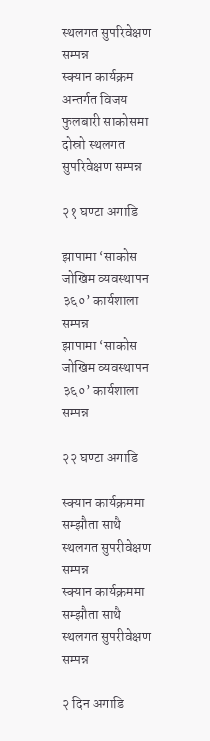स्थलगत सुपरिवेक्षण  सम्पन्न
स्क्यान कार्यक्रम अन्तर्गत विजय फुलबारी साकोसमा दोस्रो स्थलगत सुपरिवेक्षण सम्पन्न

२१ घण्टा अगाडि

झापामा ‘साकोस जोखिम व्यवस्थापन ३६०’ कार्यशाला सम्पन्न
झापामा ‘साकोस जोखिम व्यवस्थापन ३६०’ कार्यशाला सम्पन्न

२२ घण्टा अगाडि

स्क्यान कार्यक्रममा सम्झौता साथै स्थलगत सुपरीवेक्षण सम्पन्न
स्क्यान कार्यक्रममा सम्झौता साथै स्थलगत सुपरीवेक्षण सम्पन्न

२ दिन अगाडि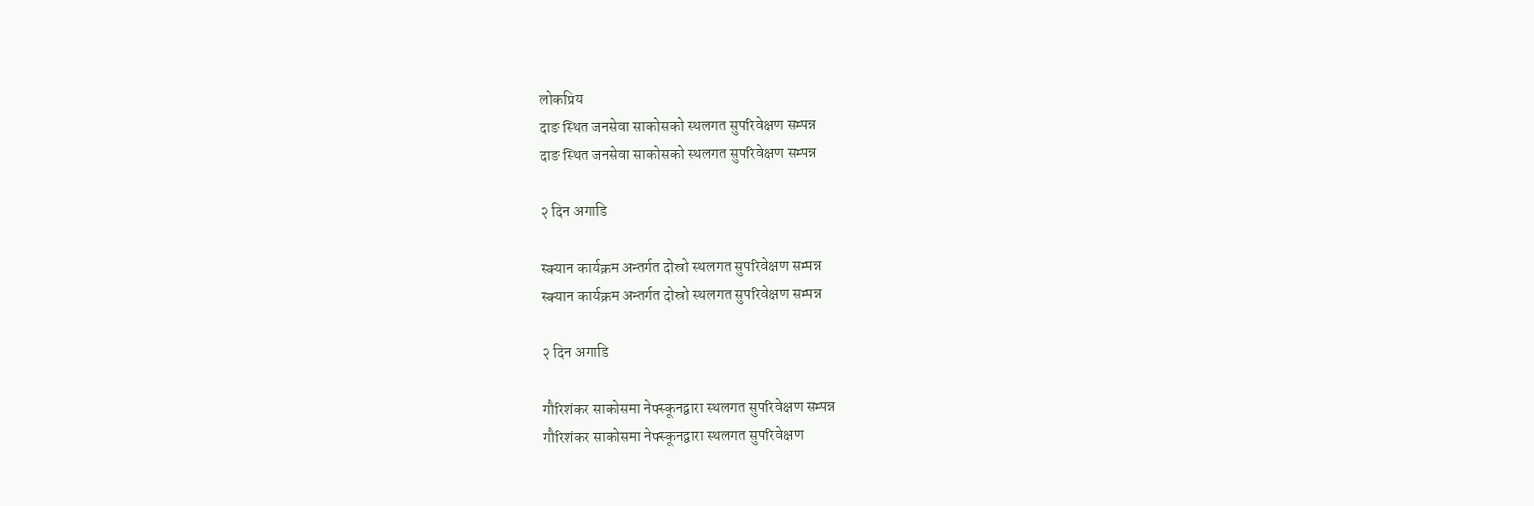लोकप्रिय
दाङ स्थित जनसेवा साकोसको स्थलगत सुपरिवेक्षण सम्पन्न
दाङ स्थित जनसेवा साकोसको स्थलगत सुपरिवेक्षण सम्पन्न

२ दिन अगाडि

स्क्यान कार्यक्रम अन्तर्गत दोस्रो स्थलगत सुपरिवेक्षण सम्पन्न
स्क्यान कार्यक्रम अन्तर्गत दोस्रो स्थलगत सुपरिवेक्षण सम्पन्न

२ दिन अगाडि

गौरिशंकर साकोसमा नेफ्स्कूनद्वारा स्थलगत सुपरिवेक्षण सम्पन्न
गौरिशंकर साकोसमा नेफ्स्कूनद्वारा स्थलगत सुपरिवेक्षण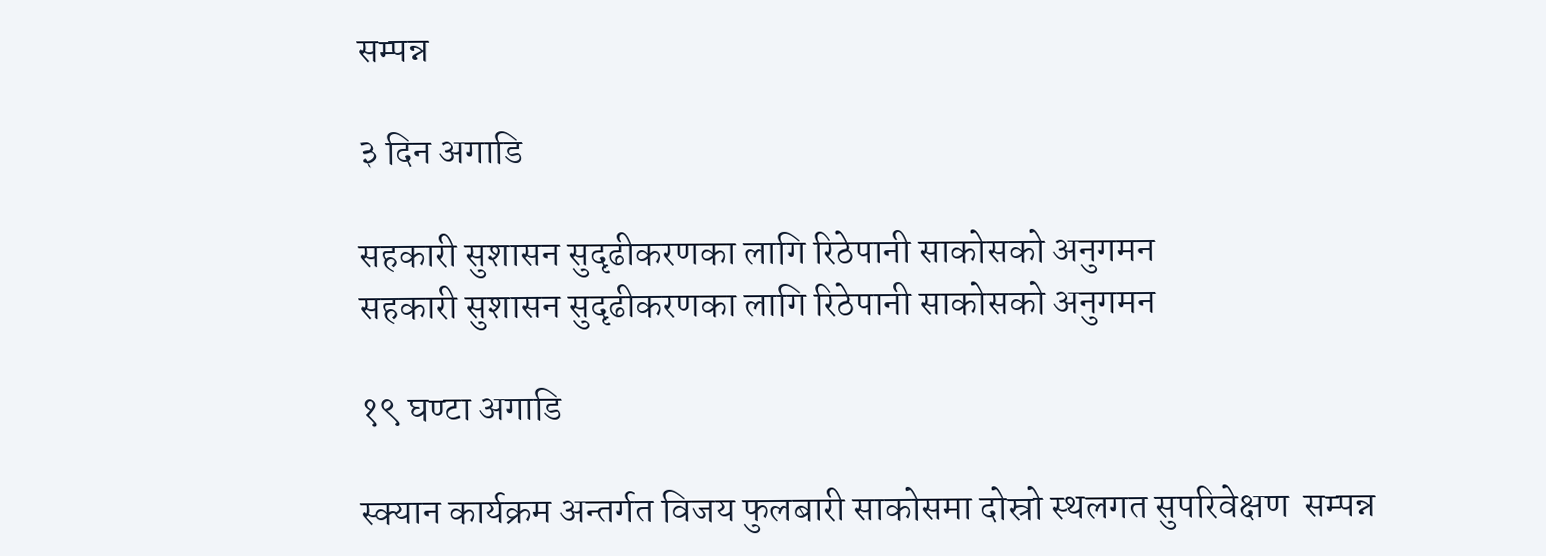सम्पन्न

३ दिन अगाडि

सहकारी सुशासन सुदृढीकरणका लागि रिठेपानी साकोसको अनुगमन
सहकारी सुशासन सुदृढीकरणका लागि रिठेपानी साकोसको अनुगमन

१९ घण्टा अगाडि

स्क्यान कार्यक्रम अन्तर्गत विजय फुलबारी साकोसमा दोस्रो स्थलगत सुपरिवेक्षण  सम्पन्न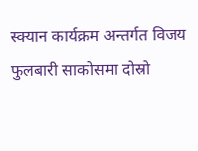स्क्यान कार्यक्रम अन्तर्गत विजय फुलबारी साकोसमा दोस्रो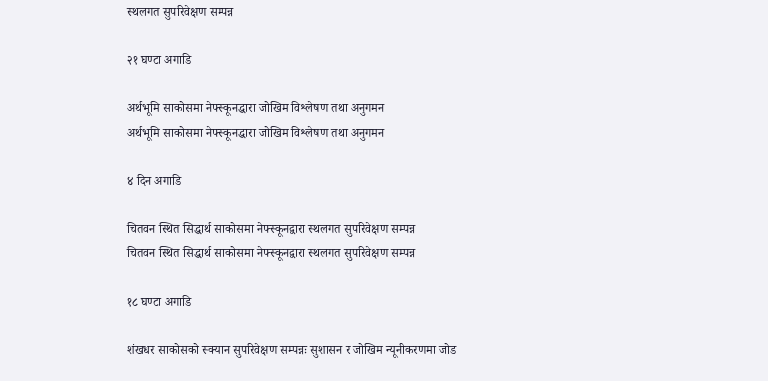स्थलगत सुपरिवेक्षण सम्पन्न

२१ घण्टा अगाडि

अर्थभूमि साकोसमा नेफ्स्कूनद्धारा जोखिम विश्लेषण तथा अनुगमन
अर्थभूमि साकोसमा नेफ्स्कूनद्धारा जोखिम विश्लेषण तथा अनुगमन

४ दिन अगाडि

चितवन स्थित सिद्धार्थ साकोसमा नेफ्स्कूनद्वारा स्थलगत सुपरिवेक्षण सम्पन्न
चितवन स्थित सिद्धार्थ साकोसमा नेफ्स्कूनद्वारा स्थलगत सुपरिवेक्षण सम्पन्न

१८ घण्टा अगाडि

शंखधर साकोसको स्क्यान सुपरिवेक्षण सम्पन्नः सुशासन र जोखिम न्यूनीकरणमा जोड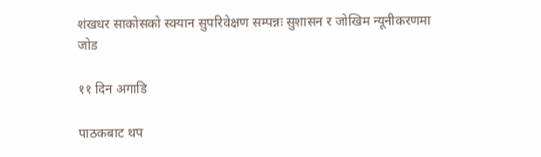शंखधर साकोसको स्क्यान सुपरिवेक्षण सम्पन्नः सुशासन र जोखिम न्यूनीकरणमा जोड

११ दिन अगाडि

पाठकबाट थप